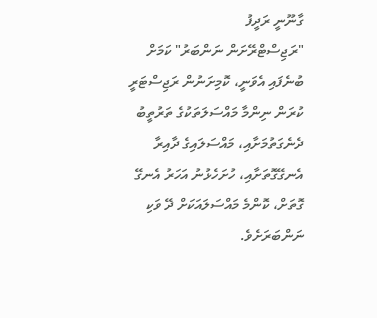ގާނޫނީ ރަދީފު
"ރަޖިސްޓްރޭށަން ނަންބަރު" ކަމަށް ބުނެފައި އެވަނީ، ކޮމިށަނުން ރަޖިސްޓަރީ ކުރަން ނިންމާ މައްސަލަތަކުގެ ތަރުތީބު ދެނެގަތުމަށާއި، މައްސަލައިގެ ދާއިރާ އެނގޭގޮތަށާއި، ހުށަހެޅުނު އަހަރު އެނގޭ ގޮތަށް، ކޮންމެ މައްސަލައަކަށް ދޭ ވަކި ނަންބަރަށެވެ.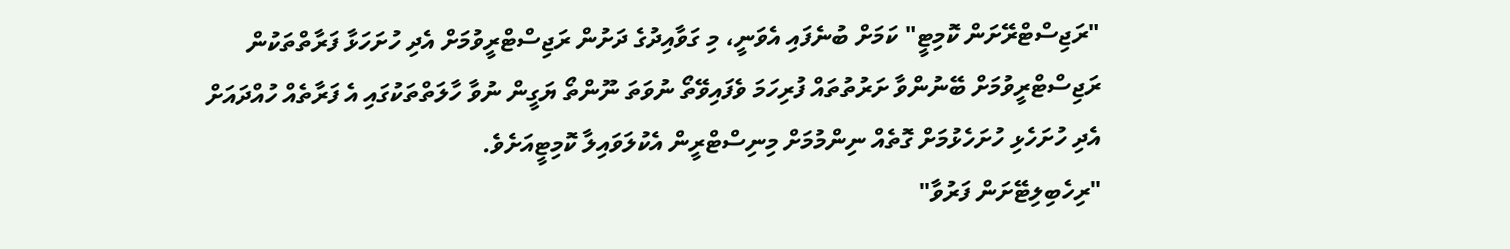"ރަޖިސްޓްރޭށަން ކޮމިޓީ" ކަމަށް ބުނެފައި އެވަނީ، މި ގަވާއިދުގެ ދަށުން ރަޖިސްޓްރީވުމަށް އެދި ހުށަހަޅާ ފަރާތްތަކުން ރަޖިސްޓްރީވުމަށް ބޭނުންވާ ށަރުތުތައް ފުރިހަމަ ވެފައިވޭތޯ ނުވަތަ ނޫންތޯ ޔަގީން ނުވާ ހާލަތްތަކުގައި އެ ފަރާތެއް ހުއްދައަށް އެދި ހުށަހެޅި ހުށަހެޅުމަށް ގޮތެއް ނިންމުމަށް މިނިސްޓްރީން އެކުލަވައިލާ ކޮމިޓީއަށެވެ.
"ރިހެބިލިޓޭށަން ފަރުވާ"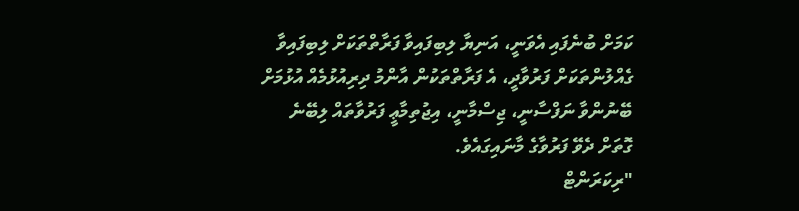ކަމަށް ބުނެފައި އެވަނީ، އަނިޔާ ލިބިފައިވާ ފަރާތްތަކަށް ލިބިފައިވާ ގެއްލުންތަކަށް ފަރުވާދީ، އެ ފަރާތްތަކުން އާންމު ދިރިއުޅުމެއް އުޅުމަށް ބޭނުންވާ ނަފްސާނީ، ޖިސްމާނީ، އިޖުތިމާޢީ ފަރުވާތައް ލިބޭނެ ގޮތަށް ދެވޭ ފަރުވާގެ މާނައިގައެވެ.
"ރިކަރަންޓް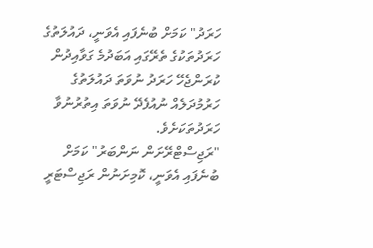ހަރަދު" ކަމަށް ބުނެފައި އެވަނީ، ދައުލަތުގެ ހަރަދުތަކުގެ ތެރޭގައި އަބަދުމެ ގަވާއިދުން ކުރަންޖެހޭ ހަރަދު ނުވަތަ ދައުލަތުގެ ހަރުމުދަލެއް ނުއުފެދޭ ނުވަތަ އިތުރުނުވާ ހަރަދުތަކަށެވެ.
"ރަޖިސްޓްރޭށަން ނަންބަރު" ކަމަށް ބުނެފައި އެވަނީ، ކޮމިށަނުން ރަޖިސްޓަރީ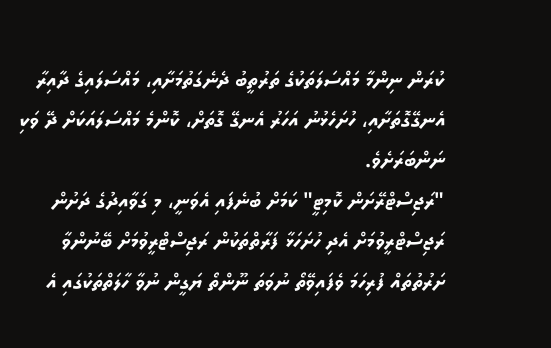ކުރަން ނިންމާ މައްސަލަތަކުގެ ތަރުތީބު ދެނެގަތުމަށާއި، މައްސަލައިގެ ދާއިރާ އެނގޭގޮތަށާއި، ހުށަހެޅުނު އަހަރު އެނގޭ ގޮތަށް، ކޮންމެ މައްސަލައަކަށް ދޭ ވަކި ނަންބަރަށެވެ.
"ރަޖިސްޓްރޭށަން ކޮމިޓީ" ކަމަށް ބުނެފައި އެވަނީ، މި ގަވާއިދުގެ ދަށުން ރަޖިސްޓްރީވުމަށް އެދި ހުށަހަޅާ ފަރާތްތަކުން ރަޖިސްޓްރީވުމަށް ބޭނުންވާ ށަރުތުތައް ފުރިހަމަ ވެފައިވޭތޯ ނުވަތަ ނޫންތޯ ޔަގީން ނުވާ ހާލަތްތަކުގައި އެ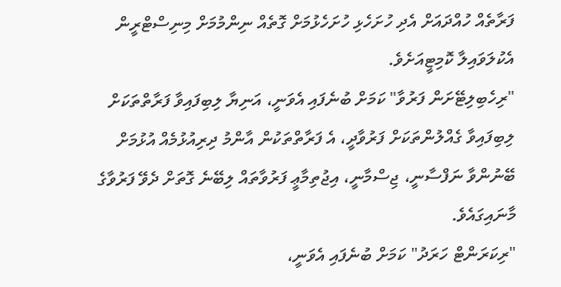ފަރާތެއް ހުއްދައަށް އެދި ހުށަހެޅި ހުށަހެޅުމަށް ގޮތެއް ނިންމުމަށް މިނިސްޓްރީން އެކުލަވައިލާ ކޮމިޓީއަށެވެ.
"ރިހެބިލިޓޭށަން ފަރުވާ" ކަމަށް ބުނެފައި އެވަނީ، އަނިޔާ ލިބިފައިވާ ފަރާތްތަކަށް ލިބިފައިވާ ގެއްލުންތަކަށް ފަރުވާދީ، އެ ފަރާތްތަކުން އާންމު ދިރިއުޅުމެއް އުޅުމަށް ބޭނުންވާ ނަފްސާނީ، ޖިސްމާނީ، އިޖުތިމާޢީ ފަރުވާތައް ލިބޭނެ ގޮތަށް ދެވޭ ފަރުވާގެ މާނައިގައެވެ.
"ރިކަރަންޓް ހަރަދު" ކަމަށް ބުނެފައި އެވަނީ،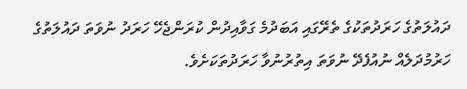ދައުލަތުގެ ހަރަދުތަކުގެ ތެރޭގައި އަބަދުމެ ގަވާއިދުން ކުރަންޖެހޭ ހަރަދު ނުވަތަ ދައުލަތުގެ ހަރުމުދަލެއް ނުއުފެދޭ ނުވަތަ އިތުރުނުވާ ހަރަދުތަކަށެވެ.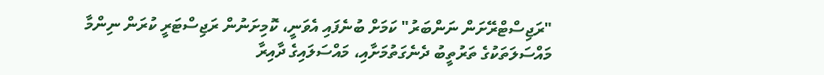"ރަޖިސްޓްރޭށަން ނަންބަރު" ކަމަށް ބުނެފައި އެވަނީ، ކޮމިށަނުން ރަޖިސްޓަރީ ކުރަން ނިންމާ މައްސަލަތަކުގެ ތަރުތީބު ދެނެގަތުމަށާއި، މައްސަލައިގެ ދާއިރާ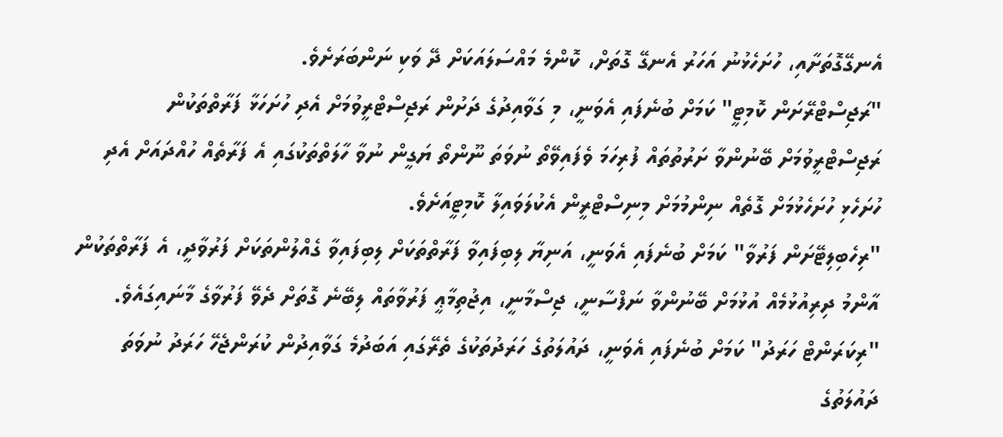އެނގޭގޮތަށާއި، ހުށަހެޅުނު އަހަރު އެނގޭ ގޮތަށް، ކޮންމެ މައްސަލައަކަށް ދޭ ވަކި ނަންބަރަށެވެ.
"ރަޖިސްޓްރޭށަން ކޮމިޓީ" ކަމަށް ބުނެފައި އެވަނީ، މި ގަވާއިދުގެ ދަށުން ރަޖިސްޓްރީވުމަށް އެދި ހުށަހަޅާ ފަރާތްތަކުން ރަޖިސްޓްރީވުމަށް ބޭނުންވާ ށަރުތުތައް ފުރިހަމަ ވެފައިވޭތޯ ނުވަތަ ނޫންތޯ ޔަގީން ނުވާ ހާލަތްތަކުގައި އެ ފަރާތެއް ހުއްދައަށް އެދި ހުށަހެޅި ހުށަހެޅުމަށް ގޮތެއް ނިންމުމަށް މިނިސްޓްރީން އެކުލަވައިލާ ކޮމިޓީއަށެވެ.
"ރިހެބިލިޓޭށަން ފަރުވާ" ކަމަށް ބުނެފައި އެވަނީ، އަނިޔާ ލިބިފައިވާ ފަރާތްތަކަށް ލިބިފައިވާ ގެއްލުންތަކަށް ފަރުވާދީ، އެ ފަރާތްތަކުން އާންމު ދިރިއުޅުމެއް އުޅުމަށް ބޭނުންވާ ނަފްސާނީ، ޖިސްމާނީ، އިޖުތިމާޢީ ފަރުވާތައް ލިބޭނެ ގޮތަށް ދެވޭ ފަރުވާގެ މާނައިގައެވެ.
"ރިކަރަންޓް ހަރަދު" ކަމަށް ބުނެފައި އެވަނީ، ދައުލަތުގެ ހަރަދުތަކުގެ ތެރޭގައި އަބަދުމެ ގަވާއިދުން ކުރަންޖެހޭ ހަރަދު ނުވަތަ ދައުލަތުގެ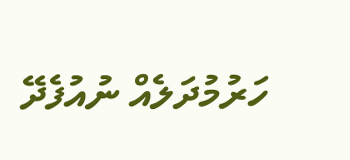ހަރުމުދަލެއް ނުއުފެދޭ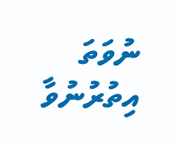ނުވަތަ އިތުރުނުވާ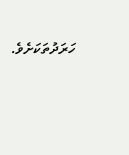ހަރަދުތަކަށެވެ.